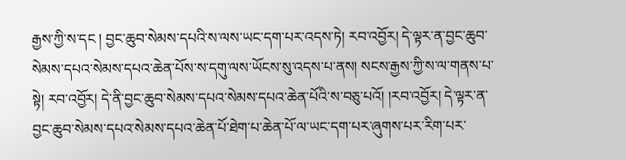རྒྱས་ཀྱི་ས་དང ། བྱང་ཆུབ་སེམས་དཔའི་ས་ལས་ཡང་དག་པར་འདས་ཏེ། རབ་འབྱོར། དེ་ལྟར་ན་བྱང་ཆུབ་སེམས་དཔའ་སེམས་དཔའ་ཆེན་པོས་ས་དགུ་ལས་ཡོངས་སུ་འདས་པ་ནས། སངས་རྒྱས་ཀྱི་ས་ལ་གནས་པ་སྟེ། རབ་འབྱོར། དེ་ནི་བྱང་ཆུབ་སེམས་དཔའ་སེམས་དཔའ་ཆེན་པོའི་ས་བཅུ་པའོ། །རབ་འབྱོར། དེ་ལྟར་ན་བྱང་ཆུབ་སེམས་དཔའ་སེམས་དཔའ་ཆེན་པོ་ཐེག་པ་ཆེན་པོ་ལ་ཡང་དག་པར་ཞུགས་པར་རིག་པར་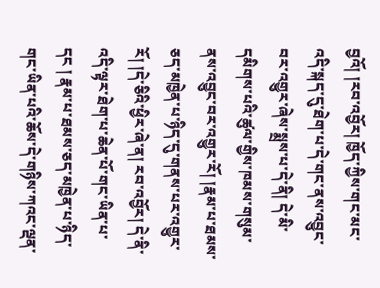བྱའོ། །རབ་འབྱོར། ཁྱོད་ཀྱིས་གང་མང་འདི་སྐད་དུ་ཐེག་པ་དེ་གང་ནས་འབྱུང་བར་འགྱུར་ཞེས་སྨྲས་པ་དེ་ནི། དེ་མི་དམིགས་པའི་ཚུལ་གྱིས་ཁམས་གསུམ་ནས་འབྱུང་བར་འགྱུར་རོ། །རྣམ་པ་ཐམས་ཅད་མཁྱེན་པ་ཉིད་དུ་གནས་པར་འགྱུར་རོ། །དེ་ཅིའི་ཕྱིར་ཞེ་ན། རབ་འབྱོར། དེ་ནི་འདི་ལྟར་ཐེག་པ་ཆེན་པོ་གང་ཡིན་པ་དང ། རྣམ་པ་ཐམས་ཅད་མཁྱེན་པ་ཉིད་གང་ཡིན་པའི་ཆོས་དེ་གཉིས་ཀའང་ལྡན་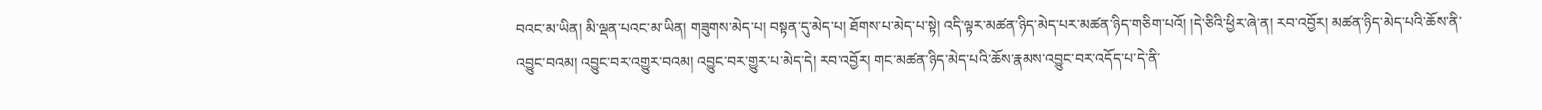བའང་མ་ཡིན། མི་ལྡན་པའང་མ་ཡིན། གཟུགས་མེད་པ། བསྟན་དུ་མེད་པ། ཐོགས་པ་མེད་པ་སྟེ། འདི་ལྟར་མཚན་ཉིད་མེད་པར་མཚན་ཉིད་གཅིག་པའོ། །དེ་ཅིའི་ཕྱིར་ཞེ་ན། རབ་འབྱོར། མཚན་ཉིད་མེད་པའི་ཆོས་ནི་འབྱུང་བའམ། འབྱུང་བར་འགྱུར་བའམ། འབྱུང་བར་གྱུར་པ་མེད་དེ། རབ་འབྱོར། གང་མཚན་ཉིད་མེད་པའི་ཆོས་རྣམས་འབྱུང་བར་འདོད་པ་དེ་ནི་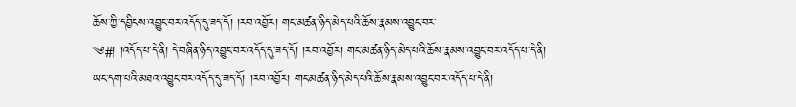ཆོས་ཀྱི་དབྱིངས་འབྱུང་བར་འདོད་དུ་ཟད་དོ། །རབ་འབྱོར། གང་མཚན་ཉིད་མེད་པའི་ཆོས་རྣམས་འབྱུང་བར་
༄#། །འདོད་པ་དེ་ནི། དེ་བཞིན་ཉིད་འབྱུང་བར་འདོད་དུ་ཟད་དོ། །རབ་འབྱོར། གང་མཚན་ཉིད་མེད་པའི་ཆོས་རྣམས་འབྱུང་བར་འདོད་པ་དེ་ནི། ཡང་དག་པའི་མཐའ་འབྱུང་བར་འདོད་དུ་ཟད་དོ། །རབ་འབྱོར། གང་མཚན་ཉིད་མེད་པའི་ཆོས་རྣམས་འབྱུང་བར་འདོད་པ་དེ་ནི།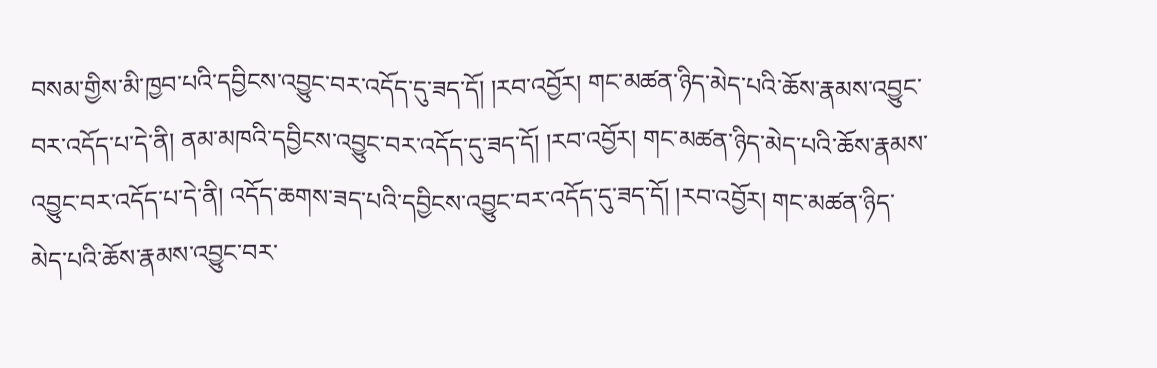བསམ་གྱིས་མི་ཁྱབ་པའི་དབྱིངས་འབྱུང་བར་འདོད་དུ་ཟད་དོ། །རབ་འབྱོར། གང་མཚན་ཉིད་མེད་པའི་ཆོས་རྣམས་འབྱུང་བར་འདོད་པ་དེ་ནི། ནམ་མཁའི་དབྱིངས་འབྱུང་བར་འདོད་དུ་ཟད་དོ། །རབ་འབྱོར། གང་མཚན་ཉིད་མེད་པའི་ཆོས་རྣམས་འབྱུང་བར་འདོད་པ་དེ་ནི། འདོད་ཆགས་ཟད་པའི་དབྱིངས་འབྱུང་བར་འདོད་དུ་ཟད་དོ། །རབ་འབྱོར། གང་མཚན་ཉིད་མེད་པའི་ཆོས་རྣམས་འབྱུང་བར་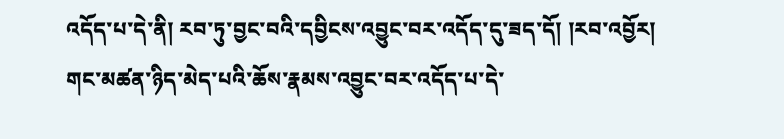འདོད་པ་དེ་ནི། རབ་ཏུ་བྱང་བའི་དབྱིངས་འབྱུང་བར་འདོད་དུ་ཟད་དོ། །རབ་འབྱོར། གང་མཚན་ཉིད་མེད་པའི་ཆོས་རྣམས་འབྱུང་བར་འདོད་པ་དེ་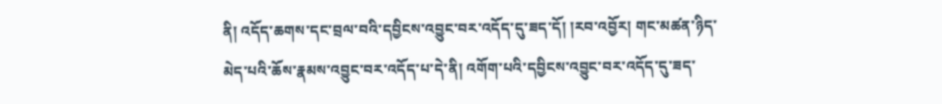ནི། འདོད་ཆགས་དང་བྲལ་བའི་དབྱིངས་འབྱུང་བར་འདོད་དུ་ཟད་དོ། །རབ་འབྱོར། གང་མཚན་ཉིད་མེད་པའི་ཆོས་རྣམས་འབྱུང་བར་འདོད་པ་དེ་ནི། འགོག་པའི་དབྱིངས་འབྱུང་བར་འདོད་དུ་ཟད་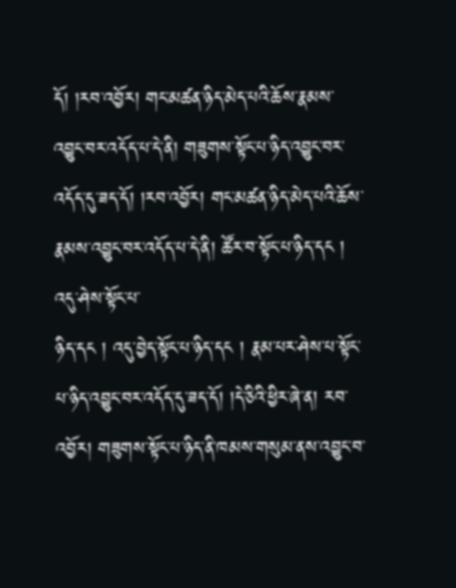དོ། །རབ་འབྱོར། གང་མཚན་ཉིད་མེད་པའི་ཆོས་རྣམས་འབྱུང་བར་འདོད་པ་དེ་ནི། གཟུགས་སྟོང་པ་ཉིད་འབྱུང་བར་འདོད་དུ་ཟད་དོ། །རབ་འབྱོར། གང་མཚན་ཉིད་མེད་པའི་ཆོས་རྣམས་འབྱུང་བར་འདོད་པ་དེ་ནི། ཚོར་བ་སྟོང་པ་ཉིད་དང ། འདུ་ཤེས་སྟོང་པ་
ཉིད་དང ། འདུ་བྱེད་སྟོང་པ་ཉིད་དང ། རྣམ་པར་ཤེས་པ་སྟོང་པ་ཉིད་འབྱུང་བར་འདོད་དུ་ཟད་དོ། །དེ་ཅིའི་ཕྱིར་ཞེ་ན། རབ་འབྱོར། གཟུགས་སྟོང་པ་ཉིད་ནི་ཁམས་གསུམ་ནས་འབྱུང་བ་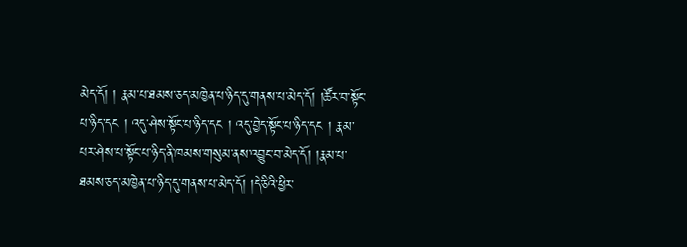མེད་དོ། ། རྣམ་པ་ཐམས་ཅད་མཁྱེན་པ་ཉིད་དུ་གནས་པ་མེད་དོ། །ཚོར་བ་སྟོང་པ་ཉིད་དང ། འདུ་ཤེས་སྟོང་པ་ཉིད་དང ། འདུ་བྱེད་སྟོང་པ་ཉིད་དང ། རྣམ་པར་ཤེས་པ་སྟོང་པ་ཉིད་ནི་ཁམས་གསུམ་ནས་འབྱུང་བ་མེད་དོ། །རྣམ་པ་ཐམས་ཅད་མཁྱེན་པ་ཉིད་དུ་གནས་པ་མེད་དོ། །དེ་ཅིའི་ཕྱིར་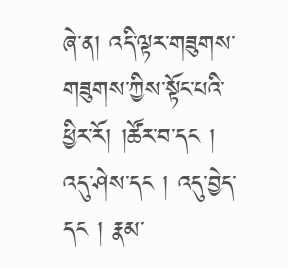ཞེ་ན། འདི་ལྟར་གཟུགས་གཟུགས་ཀྱིས་སྟོང་པའི་ཕྱིར་རོ། །ཚོར་བ་དང ། འདུ་ཤེས་དང ། འདུ་བྱེད་དང ། རྣམ་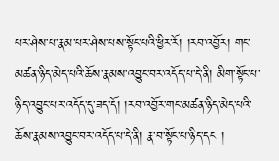པར་ཤེས་པ་རྣམ་པར་ཤེས་པས་སྟོང་པའི་ཕྱིར་རོ། །རབ་འབྱོར། གང་མཚན་ཉིད་མེད་པའི་ཆོས་རྣམས་འབྱུང་བར་འདོད་པ་དེ་ནི། མིག་སྟོང་པ་ཉིད་འབྱུང་པར་འདོད་དུ་ཟད་དོ། །རབ་འབྱོར་གང་མཚན་ཉིད་མེད་པའི་ཆོས་རྣམས་འབྱུང་བར་འདོད་པ་དེ་ནི། རྣ་བ་སྟོང་པ་ཉིད་དང །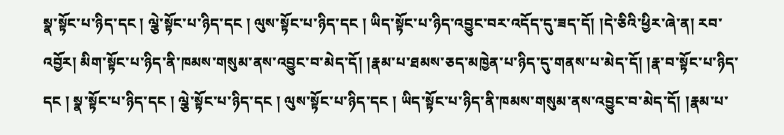སྣ་སྟོང་པ་ཉིད་དང ། ལྕེ་སྟོང་པ་ཉིད་དང ། ལུས་སྟོང་པ་ཉིད་དང ། ཡིད་སྟོང་པ་ཉིད་འབྱུང་བར་འདོད་དུ་ཟད་དོ། །དེ་ཅིའི་ཕྱིར་ཞེ་ན། རབ་འབྱོར། མིག་སྟོང་པ་ཉིད་ནི་ཁམས་གསུམ་ནས་འབྱུང་བ་མེད་དོ། །རྣམ་པ་ཐམས་ཅད་མཁྱེན་པ་ཉིད་དུ་གནས་པ་མེད་དོ། །རྣ་བ་སྟོང་པ་ཉིད་དང ། སྣ་སྟོང་པ་ཉིད་དང ། ལྕེ་སྟོང་པ་ཉིད་དང ། ལུས་སྟོང་པ་ཉིད་དང ། ཡིད་སྟོང་པ་ཉིད་ནི་ཁམས་གསུམ་ནས་འབྱུང་བ་མེད་དོ། །རྣམ་པ་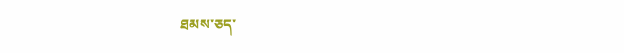ཐམས་ཅད་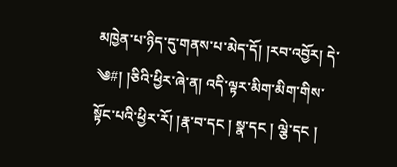མཁྱེན་པ་ཉིད་དུ་གནས་པ་མེད་དོ། །རབ་འབྱོར། དེ་
༄#། །ཅིའི་ཕྱིར་ཞེ་ན། འདི་ལྟར་མིག་མིག་གིས་སྟོང་པའི་ཕྱིར་རོ། །རྣ་བ་དང ། སྣ་དང ། ལྕེ་དང །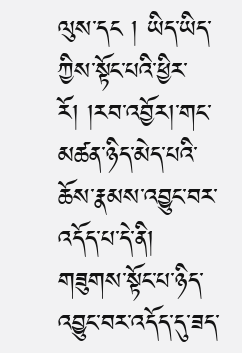ལུས་དང ། ཡིད་ཡིད་ཀྱིས་སྟོང་པའི་ཕྱིར་རོ། །རབ་འབྱོར།་གང་མཚན་ཉིད་མེད་པའི་ཆོས་རྣམས་འབྱུང་བར་འདོད་པ་དེ་ནི། གཟུགས་སྟོང་པ་ཉིད་འབྱུང་བར་འདོད་དུ་ཟད་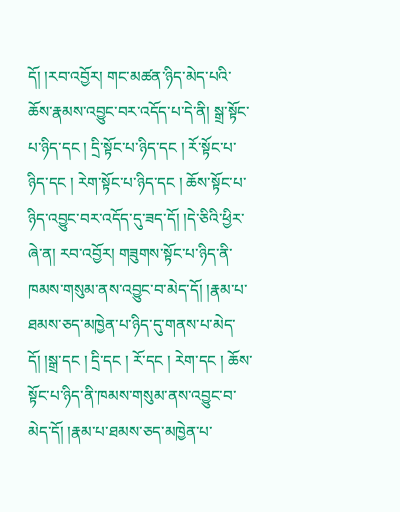དོ། །རབ་འབྱོར། གང་མཚན་ཉིད་མེད་པའི་ཆོས་རྣམས་འབྱུང་བར་འདོད་པ་དེ་ནི། སྒྲ་སྟོང་པ་ཉིད་དང ། དྲི་སྟོང་པ་ཉིད་དང ། རོ་སྟོང་པ་ཉིད་དང ། རེག་སྟོང་པ་ཉིད་དང ། ཆོས་སྟོང་པ་ཉིད་འབྱུང་བར་འདོད་དུ་ཟད་དོ། །དེ་ཅིའི་ཕྱིར་ཞེ་ན། རབ་འབྱོར། གཟུགས་སྟོང་པ་ཉིད་ནི་ཁམས་གསུམ་ནས་འབྱུང་བ་མེད་དོ། །རྣམ་པ་ཐམས་ཅད་མཁྱེན་པ་ཉིད་དུ་གནས་པ་མེད་དོ། །སྒྲ་དང ། དྲི་དང ། རོ་དང ། རེག་དང ། ཆོས་སྟོང་པ་ཉིད་ནི་ཁམས་གསུམ་ནས་འབྱུང་བ་མེད་དོ། །རྣམ་པ་ཐམས་ཅད་མཁྱེན་པ་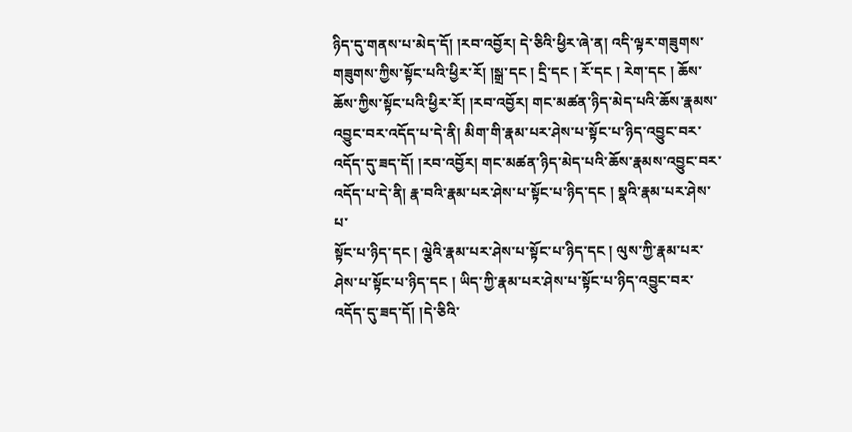ཉིད་དུ་གནས་པ་མེད་དོ། །རབ་འབྱོར། དེ་ཅིའི་ཕྱིར་ཞེ་ན། འདི་ལྟར་གཟུགས་གཟུགས་ཀྱིས་སྟོང་པའི་ཕྱིར་རོ། །སྒྲ་དང ། དྲི་དང ། རོ་དང ། རེག་དང ། ཆོས་ཆོས་ཀྱིས་སྟོང་པའི་ཕྱིར་རོ། །རབ་འབྱོར། གང་མཚན་ཉིད་མེད་པའི་ཆོས་རྣམས་འབྱུང་བར་འདོད་པ་དེ་ནི། མིག་གི་རྣམ་པར་ཤེས་པ་སྟོང་པ་ཉིད་འབྱུང་བར་འདོད་དུ་ཟད་དོ། །རབ་འབྱོར། གང་མཚན་ཉིད་མེད་པའི་ཆོས་རྣམས་འབྱུང་བར་འདོད་པ་དེ་ནི། རྣ་བའི་རྣམ་པར་ཤེས་པ་སྟོང་པ་ཉིད་དང ། སྣའི་རྣམ་པར་ཤེས་པ་
སྟོང་པ་ཉིད་དང ། ལྕེའི་རྣམ་པར་ཤེས་པ་སྟོང་པ་ཉིད་དང ། ལུས་ཀྱི་རྣམ་པར་ཤེས་པ་སྟོང་པ་ཉིད་དང ། ཡིད་ཀྱི་རྣམ་པར་ཤེས་པ་སྟོང་པ་ཉིད་འབྱུང་བར་འདོད་དུ་ཟད་དོ། །དེ་ཅིའི་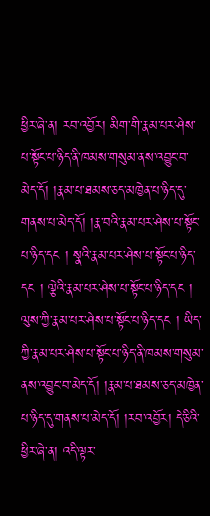ཕྱིར་ཞེ་ན། རབ་འབྱོར། མིག་གི་རྣམ་པར་ཤེས་པ་སྟོང་པ་ཉིད་ནི་ཁམས་གསུམ་ནས་འབྱུང་བ་མེད་དོ། །རྣམ་པ་ཐམས་ཅད་མཁྱེན་པ་ཉིད་དུ་གནས་པ་མེད་དོ། །རྣ་བའི་རྣམ་པར་ཤེས་པ་སྟོང་པ་ཉིད་དང ། སྣའི་རྣམ་པར་ཤེས་པ་སྟོང་པ་ཉིད་དང ། ལྕེའི་རྣམ་པར་ཤེས་པ་སྟོང་པ་ཉིད་དང ། ལུས་ཀྱི་རྣམ་པར་ཤེས་པ་སྟོང་པ་ཉིད་དང ། ཡིད་ཀྱི་རྣམ་པར་ཤེས་པ་སྟོང་པ་ཉིད་ནི་ཁམས་གསུམ་ནས་འབྱུང་བ་མེད་དོ། །རྣམ་པ་ཐམས་ཅད་མཁྱེན་པ་ཉིད་དུ་གནས་པ་མེད་དོ། །རབ་འབྱོར། དེ་ཅིའི་ཕྱིར་ཞེ་ན། འདི་ལྟར་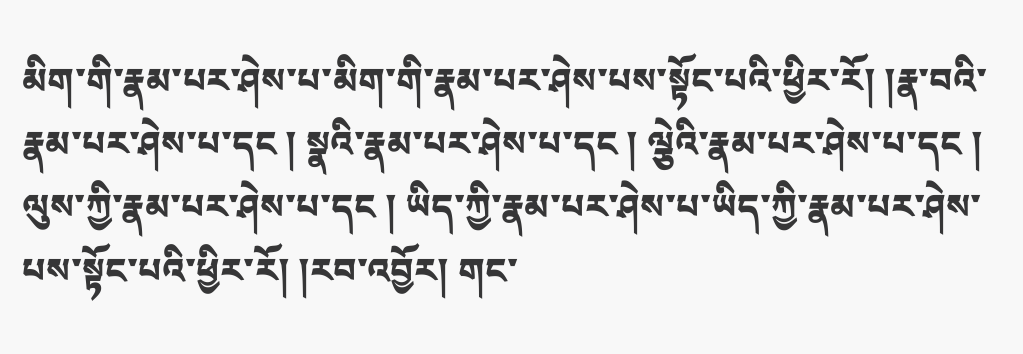མིག་གི་རྣམ་པར་ཤེས་པ་མིག་གི་རྣམ་པར་ཤེས་པས་སྟོང་པའི་ཕྱིར་རོ། །རྣ་བའི་རྣམ་པར་ཤེས་པ་དང ། སྣའི་རྣམ་པར་ཤེས་པ་དང ། ལྕེའི་རྣམ་པར་ཤེས་པ་དང ། ལུས་ཀྱི་རྣམ་པར་ཤེས་པ་དང ། ཡིད་ཀྱི་རྣམ་པར་ཤེས་པ་ཡིད་ཀྱི་རྣམ་པར་ཤེས་པས་སྟོང་པའི་ཕྱིར་རོ། །རབ་འབྱོར། གང་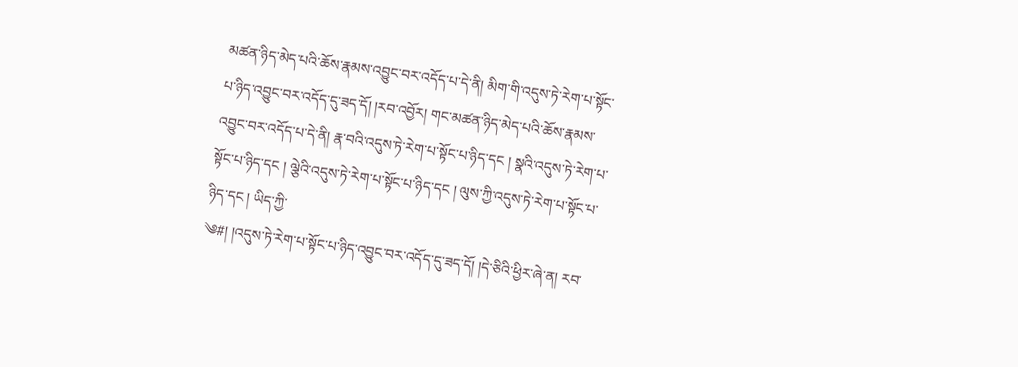མཚན་ཉིད་མེད་པའི་ཆོས་རྣམས་འབྱུང་བར་འདོད་པ་དེ་ནི། མིག་གི་འདུས་ཏེ་རེག་པ་སྟོང་པ་ཉིད་འབྱུང་བར་འདོད་དུ་ཟད་དོ། །རབ་འབྱོར། གང་མཚན་ཉིད་མེད་པའི་ཆོས་རྣམས་འབྱུང་བར་འདོད་པ་དེ་ནི། རྣ་བའི་འདུས་ཏེ་རེག་པ་སྟོང་པ་ཉིད་དང ། སྣའི་འདུས་ཏེ་རེག་པ་སྟོང་པ་ཉིད་དང ། ལྕེའི་འདུས་ཏེ་རེག་པ་སྟོང་པ་ཉིད་དང ། ལུས་ཀྱི་འདུས་ཏེ་རེག་པ་སྟོང་པ་ཉིད་དང ། ཡིད་ཀྱི་
༄#། །འདུས་ཏེ་རེག་པ་སྟོང་པ་ཉིད་འབྱུང་བར་འདོད་དུ་ཟད་དོ། །དེ་ཅིའི་ཕྱིར་ཞེ་ན། རབ་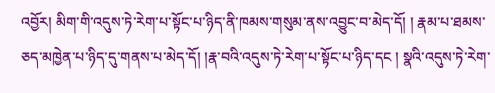འབྱོར། མིག་གི་འདུས་ཏེ་རེག་པ་སྟོང་པ་ཉིད་ནི་ཁམས་གསུམ་ནས་འབྱུང་བ་མེད་དོ། ། རྣམ་པ་ཐམས་ཅད་མཁྱེན་པ་ཉིད་དུ་གནས་པ་མེད་དོ། །རྣ་བའི་འདུས་ཏེ་རེག་པ་སྟོང་པ་ཉིད་དང ། སྣའི་འདུས་ཏེ་རེག་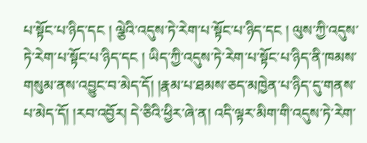པ་སྟོང་པ་ཉིད་དང ། ལྕེའི་འདུས་ཏེ་རེག་པ་སྟོང་པ་ཉིད་དང ། ལུས་ཀྱི་འདུས་ཏེ་རེག་པ་སྟོང་པ་ཉིད་དང ། ཡིད་ཀྱི་འདུས་ཏེ་རེག་པ་སྟོང་པ་ཉིད་ནི་ཁམས་གསུམ་ནས་འབྱུང་བ་མེད་དོ། །རྣམ་པ་ཐམས་ཅད་མཁྱེན་པ་ཉིད་དུ་གནས་པ་མེད་དོ། །རབ་འབྱོར། དེ་ཅིའི་ཕྱིར་ཞེ་ན། འདི་ལྟར་མིག་གི་འདུས་ཏེ་རེག་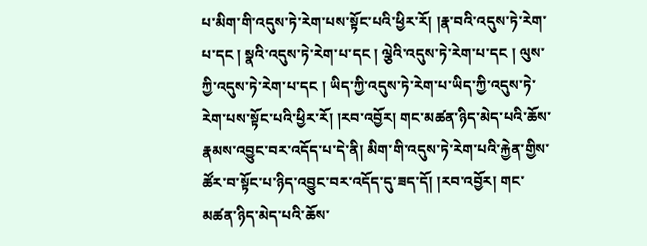པ་མིག་གི་འདུས་ཏེ་རེག་པས་སྟོང་པའི་ཕྱིར་རོ། །རྣ་བའི་འདུས་ཏེ་རེག་པ་དང ། སྣའི་འདུས་ཏེ་རེག་པ་དང ། ལྕེའི་འདུས་ཏེ་རེག་པ་དང ། ལུས་ཀྱི་འདུས་ཏེ་རེག་པ་དང ། ཡིད་ཀྱི་འདུས་ཏེ་རེག་པ་ཡིད་ཀྱི་འདུས་ཏེ་རེག་པས་སྟོང་པའི་ཕྱིར་རོ། །རབ་འབྱོར། གང་མཚན་ཉིད་མེད་པའི་ཆོས་རྣམས་འབྱུང་བར་འདོད་པ་དེ་ནི། མིག་གི་འདུས་ཏེ་རེག་པའི་རྐྱེན་གྱིས་ཚོར་བ་སྟོང་པ་ཉིད་འབྱུང་བར་འདོད་དུ་ཟད་དོ། །རབ་འབྱོར། གང་མཚན་ཉིད་མེད་པའི་ཆོས་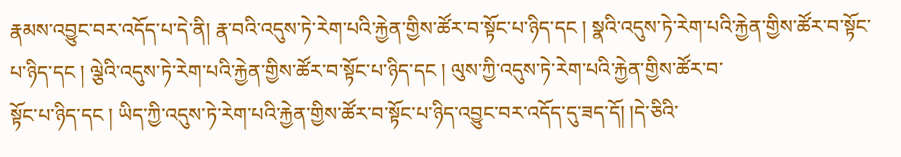རྣམས་འབྱུང་བར་འདོད་པ་དེ་ནི། རྣ་བའི་འདུས་ཏེ་རེག་པའི་རྐྱེན་གྱིས་ཚོར་བ་སྟོང་པ་ཉིད་དང ། སྣའི་འདུས་ཏེ་རེག་པའི་རྐྱེན་གྱིས་ཚོར་བ་སྟོང་པ་ཉིད་དང ། ལྕེའི་འདུས་ཏེ་རེག་པའི་རྐྱེན་གྱིས་ཚོར་བ་སྟོང་པ་ཉིད་དང ། ལུས་ཀྱི་འདུས་ཏེ་རེག་པའི་རྐྱེན་གྱིས་ཚོར་བ་
སྟོང་པ་ཉིད་དང ། ཡིད་ཀྱི་འདུས་ཏེ་རེག་པའི་རྐྱེན་གྱིས་ཚོར་བ་སྟོང་པ་ཉིད་འབྱུང་བར་འདོད་དུ་ཟད་དོ། །དེ་ཅིའི་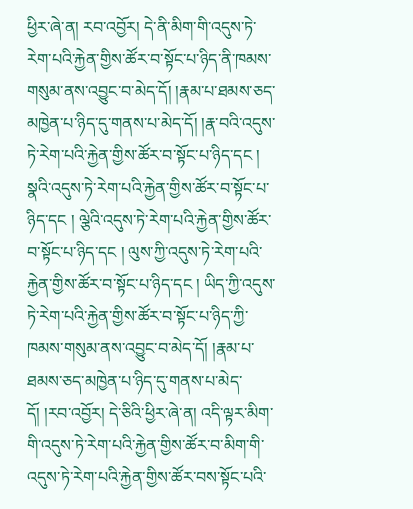ཕྱིར་ཞེ་ན། རབ་འབྱོར། དེ་ནི་མིག་གི་འདུས་ཏེ་རེག་པའི་རྐྱེན་གྱིས་ཚོར་བ་སྟོང་པ་ཉིད་ནི་ཁམས་གསུམ་ནས་འབྱུང་བ་མེད་དོ། །རྣམ་པ་ཐམས་ཅད་མཁྱེན་པ་ཉིད་དུ་གནས་པ་མེད་དོ། །རྣ་བའི་འདུས་ཏེ་རེག་པའི་རྐྱེན་གྱིས་ཚོར་བ་སྟོང་པ་ཉིད་དང ། སྣའི་འདུས་ཏེ་རེག་པའི་རྐྱེན་གྱིས་ཚོར་བ་སྟོང་པ་ཉིད་དང ། ལྕེའི་འདུས་ཏེ་རེག་པའི་རྐྱེན་གྱིས་ཚོར་བ་སྟོང་པ་ཉིད་དང ། ལུས་ཀྱི་འདུས་ཏེ་རེག་པའི་རྐྱེན་གྱིས་ཚོར་བ་སྟོང་པ་ཉིད་དང ། ཡིད་ཀྱི་འདུས་ཏེ་རེག་པའི་རྐྱེན་གྱིས་ཚོར་བ་སྟོང་པ་ཉིད་ཀྱི་ཁམས་གསུམ་ནས་འབྱུང་བ་མེད་དོ། །རྣམ་པ་ཐམས་ཅད་མཁྱེན་པ་ཉིད་དུ་གནས་པ་མེད་དོ། །རབ་འབྱོར། དེ་ཅིའི་ཕྱིར་ཞེ་ན། འདི་ལྟར་མིག་གི་འདུས་ཏེ་རེག་པའི་རྐྱེན་གྱིས་ཚོར་བ་མིག་གི་འདུས་ཏེ་རེག་པའི་རྐྱེན་གྱིས་ཚོར་བས་སྟོང་པའི་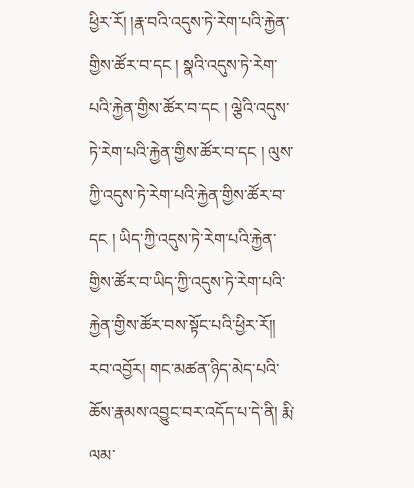ཕྱིར་རོ། །རྣ་བའི་འདུས་ཏེ་རེག་པའི་རྐྱེན་གྱིས་ཚོར་བ་དང ། སྣའི་འདུས་ཏེ་རེག་པའི་རྐྱེན་གྱིས་ཚོར་བ་དང ། ལྕེའི་འདུས་ཏེ་རེག་པའི་རྐྱེན་གྱིས་ཚོར་བ་དང ། ལུས་ཀྱི་འདུས་ཏེ་རེག་པའི་རྐྱེན་གྱིས་ཚོར་བ་དང ། ཡིད་ཀྱི་འདུས་ཏེ་རེག་པའི་རྐྱེན་གྱིས་ཚོར་བ་ཡིད་ཀྱི་འདུས་ཏེ་རེག་པའི་རྐྱེན་གྱིས་ཚོར་བས་སྟོང་པའི་ཕྱིར་རོ།། རབ་འབྱོར། གང་མཚན་ཉིད་མེད་པའི་ཆོས་རྣམས་འབྱུང་བར་འདོད་པ་དེ་ནི། རྨི་ལམ་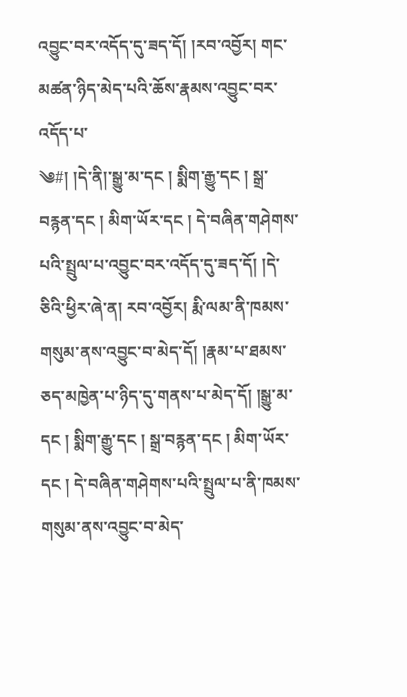འབྱུང་བར་འདོད་དུ་ཟད་དོ། །རབ་འབྱོར། གང་མཚན་ཉིད་མེད་པའི་ཆོས་རྣམས་འབྱུང་བར་འདོད་པ་
༄#། །དེ་ནི།་སྒྱུ་མ་དང ། སྨིག་རྒྱུ་དང ། སྒྲ་བརྙན་དང ། མིག་ཡོར་དང ། དེ་བཞིན་གཤེགས་པའི་སྤྲུལ་པ་འབྱུང་བར་འདོད་དུ་ཟད་དོ། །དེ་ཅིའི་ཕྱིར་ཞེ་ན། རབ་འབྱོར། རྨི་ལམ་ནི་ཁམས་གསུམ་ནས་འབྱུང་བ་མེད་དོ། །རྣམ་པ་ཐམས་ཅད་མཁྱེན་པ་ཉིད་དུ་གནས་པ་མེད་དོ། །སྒྱུ་མ་དང ། སྨིག་རྒྱུ་དང ། སྒྲ་བརྙན་དང ། མིག་ཡོར་དང ། དེ་བཞིན་གཤེགས་པའི་སྤྲུལ་པ་ནི་ཁམས་གསུམ་ནས་འབྱུང་བ་མེད་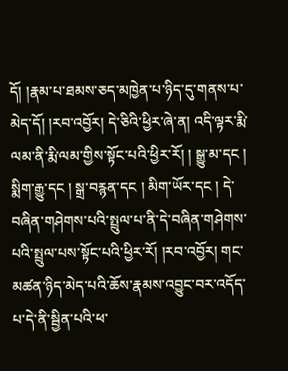དོ། །རྣམ་པ་ཐམས་ཅད་མཁྱེན་པ་ཉིད་དུ་གནས་པ་མེད་དོ། །རབ་འབྱོར། དེ་ཅིའི་ཕྱིར་ཞེ་ན། འདི་ལྟར་རྨི་ལམ་ནི་རྨི་ལམ་གྱིས་སྟོང་པའི་ཕྱིར་རོ། ། སྒྱུ་མ་དང ། སྨིག་རྒྱུ་དང ། སྒྲ་བརྙན་དང ། མིག་ཡོར་དང ། དེ་བཞིན་གཤེགས་པའི་སྤྲུལ་པ་ནི་དེ་བཞིན་གཤེགས་པའི་སྤྲུལ་པས་སྟོང་པའི་ཕྱིར་རོ། །རབ་འབྱོར། གང་མཚན་ཉིད་མེད་པའི་ཆོས་རྣམས་འབྱུང་བར་འདོད་པ་དེ་ནི་སྦྱིན་པའི་ཕ་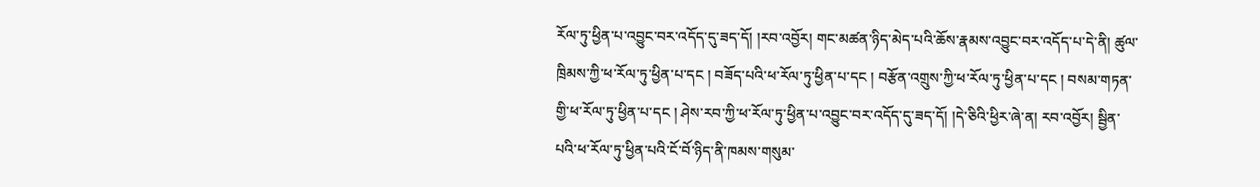རོལ་ཏུ་ཕྱིན་པ་འབྱུང་བར་འདོད་དུ་ཟད་དོ། །རབ་འབྱོར། གང་མཚན་ཉིད་མེད་པའི་ཆོས་རྣམས་འབྱུང་བར་འདོད་པ་དེ་ནི། ཚུལ་ཁྲིམས་ཀྱི་ཕ་རོལ་ཏུ་ཕྱིན་པ་དང ། བཟོད་པའི་ཕ་རོལ་ཏུ་ཕྱིན་པ་དང ། བརྩོན་འགྲུས་ཀྱི་ཕ་རོལ་ཏུ་ཕྱིན་པ་དང ། བསམ་གཏན་གྱི་ཕ་རོལ་ཏུ་ཕྱིན་པ་དང ། ཤེས་རབ་ཀྱི་ཕ་རོལ་ཏུ་ཕྱིན་པ་འབྱུང་བར་འདོད་དུ་ཟད་དོ། །དེ་ཅིའི་ཕྱིར་ཞེ་ན། རབ་འབྱོར། སྦྱིན་པའི་ཕ་རོལ་ཏུ་ཕྱིན་པའི་ངོ་བོ་ཉིད་ནི་ཁམས་གསུམ་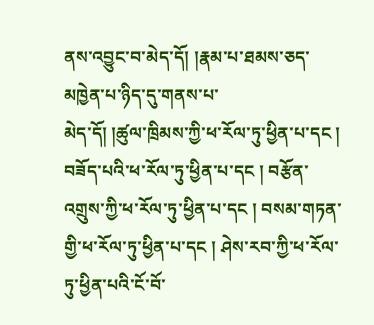ནས་འབྱུང་བ་མེད་དོ། །རྣམ་པ་ཐམས་ཅད་མཁྱེན་པ་ཉིད་དུ་གནས་པ་
མེད་དོ། །ཚུལ་ཁྲིམས་ཀྱི་ཕ་རོལ་ཏུ་ཕྱིན་པ་དང ། བཟོད་པའི་ཕ་རོལ་ཏུ་ཕྱིན་པ་དང ། བརྩོན་འགྲུས་ཀྱི་ཕ་རོལ་ཏུ་ཕྱིན་པ་དང ། བསམ་གཏན་གྱི་ཕ་རོལ་ཏུ་ཕྱིན་པ་དང ། ཤེས་རབ་ཀྱི་ཕ་རོལ་ཏུ་ཕྱིན་པའི་ངོ་བོ་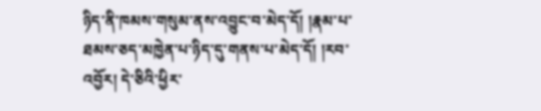ཉིད་ནི་ཁམས་གསུམ་ནས་འབྱུང་བ་མེད་དོ། །རྣམ་པ་ཐམས་ཅད་མཁྱེན་པ་ཉིད་དུ་གནས་པ་མེད་དོ། །རབ་འབྱོར། དེ་ཅིའི་ཕྱིར་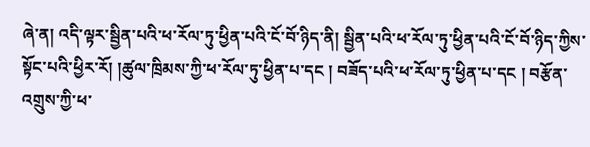ཞེ་ན། འདི་ལྟར་སྦྱིན་པའི་ཕ་རོལ་ཏུ་ཕྱིན་པའི་ངོ་བོ་ཉིད་ནི། སྦྱིན་པའི་ཕ་རོལ་ཏུ་ཕྱིན་པའི་ངོ་བོ་ཉིད་ཀྱིས་སྟོང་པའི་ཕྱིར་རོ། །ཚུལ་ཁྲིམས་ཀྱི་ཕ་རོལ་ཏུ་ཕྱིན་པ་དང ། བཟོད་པའི་ཕ་རོལ་ཏུ་ཕྱིན་པ་དང ། བརྩོན་འགྲུས་ཀྱི་ཕ་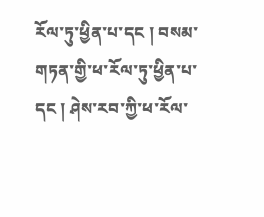རོལ་ཏུ་ཕྱིན་པ་དང ། བསམ་གཏན་གྱི་ཕ་རོལ་ཏུ་ཕྱིན་པ་དང ། ཤེས་རབ་ཀྱི་ཕ་རོལ་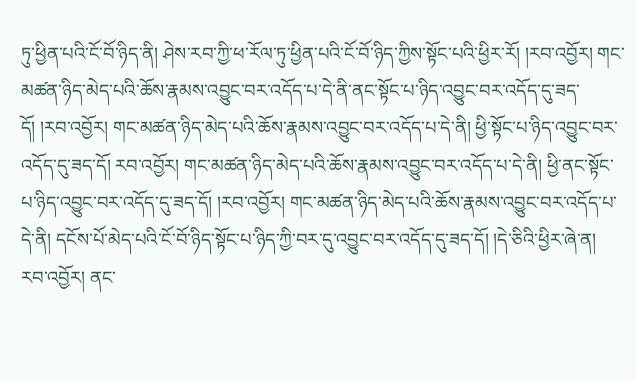ཏུ་ཕྱིན་པའི་ངོ་བོ་ཉིད་ནི། ཤེས་རབ་ཀྱི་ཕ་རོལ་ཏུ་ཕྱིན་པའི་ངོ་བོ་ཉིད་ཀྱིས་སྟོང་པའི་ཕྱིར་རོ། །རབ་འབྱོར། གང་མཚན་ཉིད་མེད་པའི་ཆོས་རྣམས་འབྱུང་བར་འདོད་པ་དེ་ནི་ནང་སྟོང་པ་ཉིད་འབྱུང་བར་འདོད་དུ་ཟད་དོ། །རབ་འབྱོར། གང་མཚན་ཉིད་མེད་པའི་ཆོས་རྣམས་འབྱུང་བར་འདོད་པ་དེ་ནི། ཕྱི་སྟོང་པ་ཉིད་འབྱུང་བར་འདོད་དུ་ཟད་དོ། རབ་འབྱོར། གང་མཚན་ཉིད་མེད་པའི་ཆོས་རྣམས་འབྱུང་བར་འདོད་པ་དེ་ནི། ཕྱི་ནང་སྟོང་པ་ཉིད་འབྱུང་བར་འདོད་དུ་ཟད་དོ། །རབ་འབྱོར། གང་མཚན་ཉིད་མེད་པའི་ཆོས་རྣམས་འབྱུང་བར་འདོད་པ་དེ་ནི། དངོས་པོ་མེད་པའི་ངོ་བོ་ཉིད་སྟོང་པ་ཉིད་ཀྱི་བར་དུ་འབྱུང་བར་འདོད་དུ་ཟད་དོ། །དེ་ཅིའི་ཕྱིར་ཞེ་ན། རབ་འབྱོར། ནང་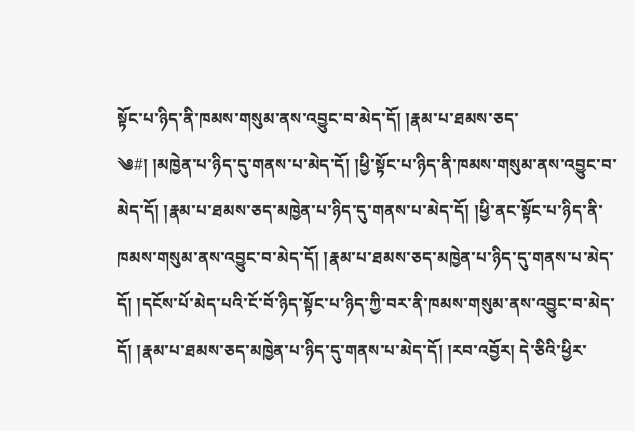སྟོང་པ་ཉིད་ནི་ཁམས་གསུམ་ནས་འབྱུང་བ་མེད་དོ། །རྣམ་པ་ཐམས་ཅད་
༄#། །མཁྱེན་པ་ཉིད་དུ་གནས་པ་མེད་དོ། །ཕྱི་སྟོང་པ་ཉིད་ནི་ཁམས་གསུམ་ནས་འབྱུང་བ་མེད་དོ། །རྣམ་པ་ཐམས་ཅད་མཁྱེན་པ་ཉིད་དུ་གནས་པ་མེད་དོ། །ཕྱི་ནང་སྟོང་པ་ཉིད་ནི་ཁམས་གསུམ་ནས་འབྱུང་བ་མེད་དོ། །རྣམ་པ་ཐམས་ཅད་མཁྱེན་པ་ཉིད་དུ་གནས་པ་མེད་དོ། །དངོས་པོ་མེད་པའི་ངོ་བོ་ཉིད་སྟོང་པ་ཉིད་ཀྱི་བར་ནི་ཁམས་གསུམ་ནས་འབྱུང་བ་མེད་དོ། །རྣམ་པ་ཐམས་ཅད་མཁྱེན་པ་ཉིད་དུ་གནས་པ་མེད་དོ། །རབ་འབྱོར། དེ་ཅིའི་ཕྱིར་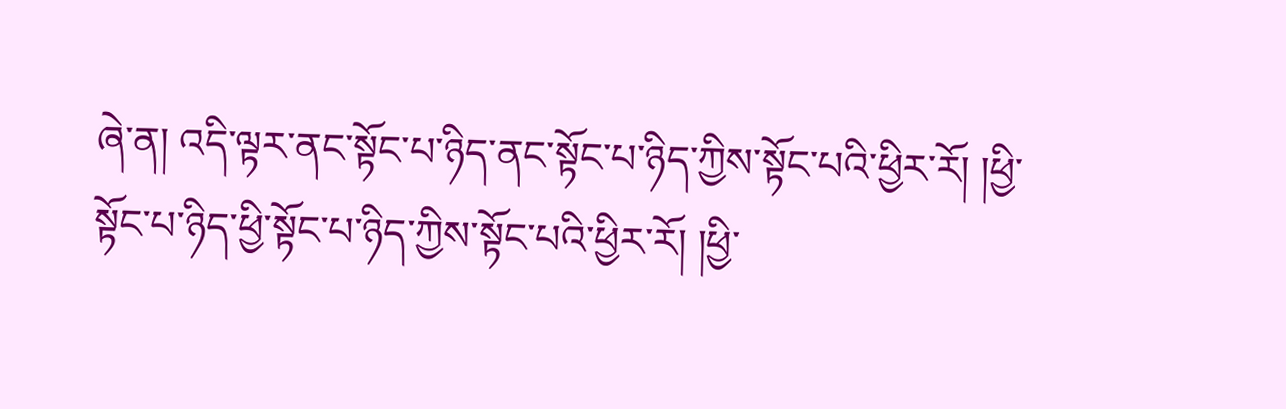ཞེ་ན། འདི་ལྟར་ནང་སྟོང་པ་ཉིད་ནང་སྟོང་པ་ཉིད་ཀྱིས་སྟོང་པའི་ཕྱིར་རོ། །ཕྱི་སྟོང་པ་ཉིད་ཕྱི་སྟོང་པ་ཉིད་ཀྱིས་སྟོང་པའི་ཕྱིར་རོ། །ཕྱི་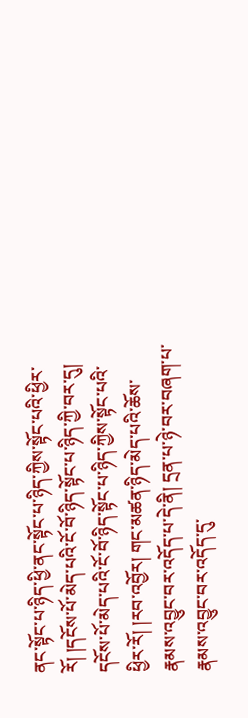ནང་སྟོང་པ་ཉིད་ཕྱི་ནང་སྟོང་པ་ཉིད་ཀྱིས་སྟོང་པའི་ཕྱིར་རོ། །དངོས་པོ་མེད་པའི་ངོ་བོ་ཉིད་སྟོང་པ་ཉིད་ཀྱི་བར་དུ། དངོས་པོ་མེད་པའི་ངོ་བོ་ཉིད་སྟོང་པ་ཉིད་ཀྱིས་སྟོང་པའི་ཕྱིར་རོ། །རབ་འབྱོར། གང་མཚན་ཉིད་མེད་པའི་ཆོས་རྣམས་འབྱུང་བར་འདོད་པ་དེ་ནི། དྲན་པ་ཉེ་བར་བཞག་པ་རྣམས་འབྱུང་བར་འདོད་དུ་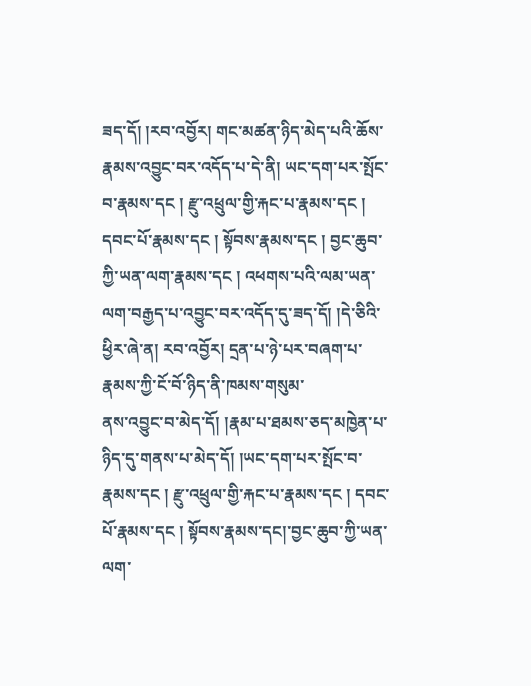ཟད་དོ། །རབ་འབྱོར། གང་མཚན་ཉིད་མེད་པའི་ཆོས་རྣམས་འབྱུང་བར་འདོད་པ་དེ་ནི། ཡང་དག་པར་སྤོང་བ་རྣམས་དང ། རྫུ་འཕྲུལ་གྱི་རྐང་པ་རྣམས་དང ། དབང་པོ་རྣམས་དང ། སྟོབས་རྣམས་དང ། བྱང་ཆུབ་ཀྱི་ཡན་ལག་རྣམས་དང ། འཕགས་པའི་ལམ་ཡན་ལག་བརྒྱད་པ་འབྱུང་བར་འདོད་དུ་ཟད་དོ། །དེ་ཅིའི་ཕྱིར་ཞེ་ན། རབ་འབྱོར། དྲན་པ་ཉེ་པར་བཞག་པ་རྣམས་ཀྱི་ངོ་བོ་ཉིད་ནི་ཁམས་གསུམ་
ནས་འབྱུང་བ་མེད་དོ། །རྣམ་པ་ཐམས་ཅད་མཁྱེན་པ་ཉིད་དུ་གནས་པ་མེད་དོ། །ཡང་དག་པར་སྤོང་བ་རྣམས་དང ། རྫུ་འཕྲུལ་གྱི་རྐང་པ་རྣམས་དང ། དབང་པོ་རྣམས་དང ། སྟོབས་རྣམས་དང།་བྱང་ཆུབ་ཀྱི་ཡན་ལག་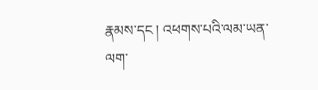རྣམས་དང ། འཕགས་པའི་ལམ་ཡན་ལག་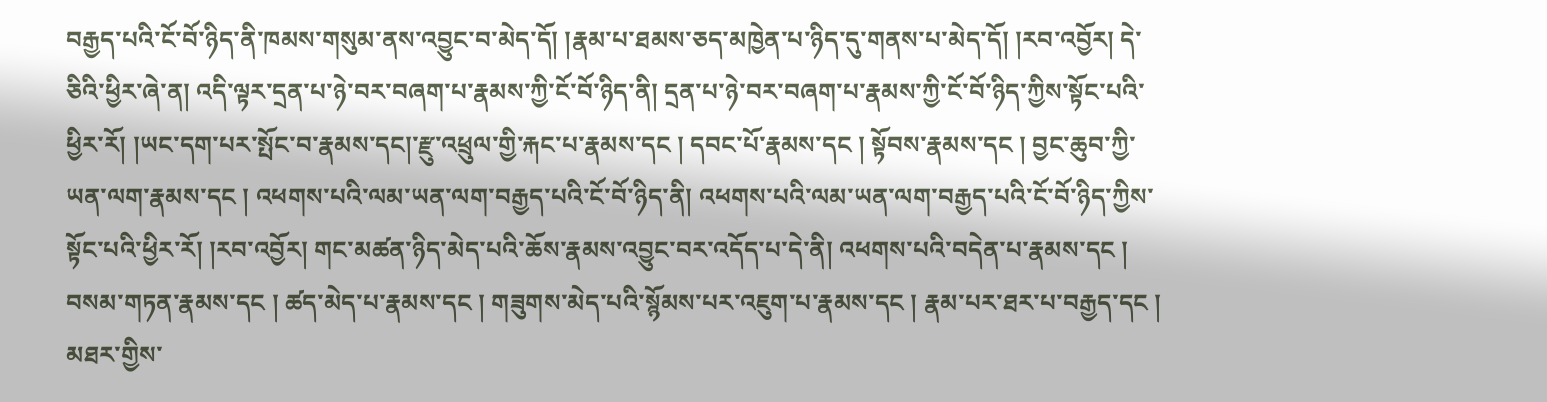བརྒྱད་པའི་ངོ་བོ་ཉིད་ནི་ཁམས་གསུམ་ནས་འབྱུང་བ་མེད་དོ། །རྣམ་པ་ཐམས་ཅད་མཁྱེན་པ་ཉིད་དུ་གནས་པ་མེད་དོ། །རབ་འབྱོར། དེ་ཅིའི་ཕྱིར་ཞེ་ན། འདི་ལྟར་དྲན་པ་ཉེ་བར་བཞག་པ་རྣམས་ཀྱི་ངོ་བོ་ཉིད་ནི། དྲན་པ་ཉེ་བར་བཞག་པ་རྣམས་ཀྱི་ངོ་བོ་ཉིད་ཀྱིས་སྟོང་པའི་ཕྱིར་རོ། །ཡང་དག་པར་སྤོང་བ་རྣམས་དང།་རྫུ་འཕྲུལ་གྱི་རྐང་པ་རྣམས་དང ། དབང་པོ་རྣམས་དང ། སྟོབས་རྣམས་དང ། བྱང་ཆུབ་ཀྱི་ཡན་ལག་རྣམས་དང ། འཕགས་པའི་ལམ་ཡན་ལག་བརྒྱད་པའི་ངོ་བོ་ཉིད་ནི། འཕགས་པའི་ལམ་ཡན་ལག་བརྒྱད་པའི་ངོ་བོ་ཉིད་ཀྱིས་སྟོང་པའི་ཕྱིར་རོ། །རབ་འབྱོར། གང་མཚན་ཉིད་མེད་པའི་ཆོས་རྣམས་འབྱུང་བར་འདོད་པ་དེ་ནི། འཕགས་པའི་བདེན་པ་རྣམས་དང ། བསམ་གཏན་རྣམས་དང ། ཚད་མེད་པ་རྣམས་དང ། གཟུགས་མེད་པའི་སྙོམས་པར་འཇུག་པ་རྣམས་དང ། རྣམ་པར་ཐར་པ་བརྒྱད་དང ། མཐར་གྱིས་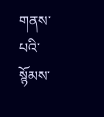གནས་པའི་སྙོམས་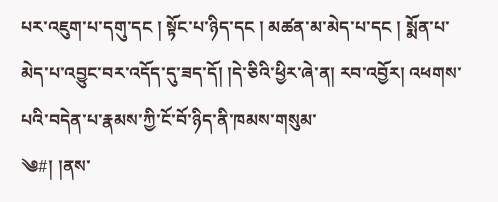པར་འཇུག་པ་དགུ་དང ། སྟོང་པ་ཉིད་དང ། མཚན་མ་མེད་པ་དང ། སྨོན་པ་མེད་པ་འབྱུང་བར་འདོད་དུ་ཟད་དོ། །དེ་ཅིའི་ཕྱིར་ཞེ་ན། རབ་འབྱོར། འཕགས་པའི་བདེན་པ་རྣམས་ཀྱི་ངོ་བོ་ཉིད་ནི་ཁམས་གསུམ་
༄#། །ནས་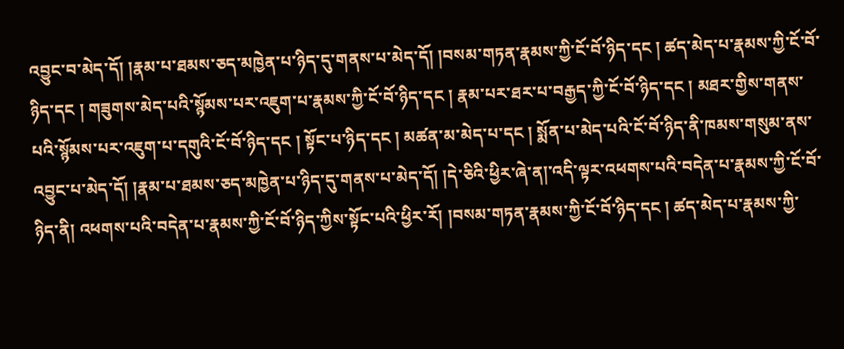འབྱུང་བ་མེད་དོ། །རྣམ་པ་ཐམས་ཅད་མཁྱེན་པ་ཉིད་དུ་གནས་པ་མེད་དོ། །བསམ་གཏན་རྣམས་ཀྱི་ངོ་བོ་ཉིད་དང ། ཚད་མེད་པ་རྣམས་ཀྱི་ངོ་བོ་ཉིད་དང ། གཟུགས་མེད་པའི་སྙོམས་པར་འཇུག་པ་རྣམས་ཀྱི་ངོ་བོ་ཉིད་དང ། རྣམ་པར་ཐར་པ་བརྒྱད་ཀྱི་ངོ་བོ་ཉིད་དང ། མཐར་གྱིས་གནས་པའི་སྙོམས་པར་འཇུག་པ་དགུའི་ངོ་བོ་ཉིད་དང ། སྟོང་པ་ཉིད་དང ། མཚན་མ་མེད་པ་དང ། སྨོན་པ་མེད་པའི་ངོ་བོ་ཉིད་ནི་ཁམས་གསུམ་ནས་འབྱུང་པ་མེད་དོ། །རྣམ་པ་ཐམས་ཅད་མཁྱེན་པ་ཉིད་དུ་གནས་པ་མེད་དོ། །དེ་ཅིའི་ཕྱིར་ཞེ་ན།་འདི་ལྟར་འཕགས་པའི་བདེན་པ་རྣམས་ཀྱི་ངོ་བོ་ཉིད་ནི། འཕགས་པའི་བདེན་པ་རྣམས་ཀྱི་ངོ་བོ་ཉིད་ཀྱིས་སྟོང་པའི་ཕྱིར་རོ། །བསམ་གཏན་རྣམས་ཀྱི་ངོ་བོ་ཉིད་དང ། ཚད་མེད་པ་རྣམས་ཀྱི་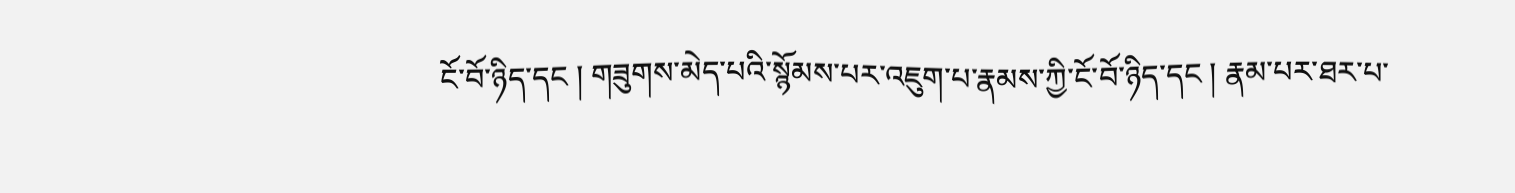ངོ་བོ་ཉིད་དང ། གཟུགས་མེད་པའི་སྙོམས་པར་འཇུག་པ་རྣམས་ཀྱི་ངོ་བོ་ཉིད་དང ། རྣམ་པར་ཐར་པ་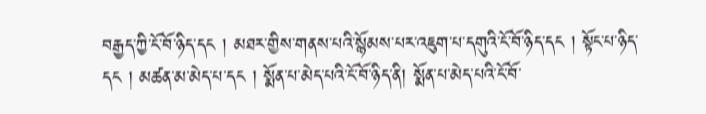བརྒྱད་ཀྱི་ངོ་བོ་ཉིད་དང ། མཐར་གྱིས་གནས་པའི་སྙོམས་པར་འཇུག་པ་དགུའི་ངོ་བོ་ཉིད་དང ། སྟོང་པ་ཉིད་དང ། མཚན་མ་མེད་པ་དང ། སྨོན་པ་མེད་པའི་ངོ་བོ་ཉིད་ནི། སྨོན་པ་མེད་པའི་ངོ་བོ་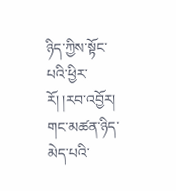ཉིད་ཀྱིས་སྟོང་པའི་ཕྱིར་རོ། །རབ་འབྱོར། གང་མཚན་ཉིད་མེད་པའི་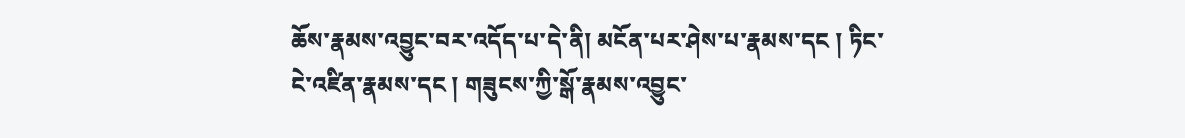ཆོས་རྣམས་འབྱུང་བར་འདོད་པ་དེ་ནི། མངོན་པར་ཤེས་པ་རྣམས་དང ། ཏིང་ངེ་འཛིན་རྣམས་དང ། གཟུངས་ཀྱི་སྒོ་རྣམས་འབྱུང་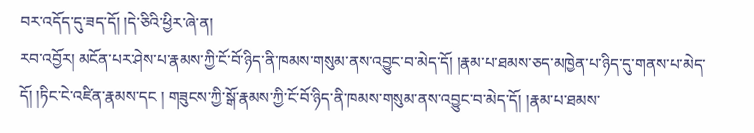བར་འདོད་དུ་ཟད་དོ། །དེ་ཅིའི་ཕྱིར་ཞེ་ན།
རབ་འབྱོར། མངོན་པར་ཤེས་པ་རྣམས་ཀྱི་ངོ་བོ་ཉིད་ནི་ཁམས་གསུམ་ནས་འབྱུང་བ་མེད་དོ། །རྣམ་པ་ཐམས་ཅད་མཁྱེན་པ་ཉིད་དུ་གནས་པ་མེད་དོ། །ཏིང་ངེ་འཛིན་རྣམས་དང ། གཟུངས་ཀྱི་སྒོ་རྣམས་ཀྱི་ངོ་བོ་ཉིད་ནི་ཁམས་གསུམ་ནས་འབྱུང་བ་མེད་དོ། །རྣམ་པ་ཐམས་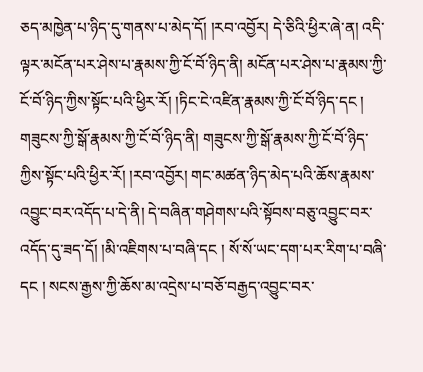ཅད་མཁྱེན་པ་ཉིད་དུ་གནས་པ་མེད་དོ། །རབ་འབྱོར། དེ་ཅིའི་ཕྱིར་ཞེ་ན། འདི་ལྟར་མངོན་པར་ཤེས་པ་རྣམས་ཀྱི་ངོ་བོ་ཉིད་ནི། མངོན་པར་ཤེས་པ་རྣམས་ཀྱི་ངོ་བོ་ཉིད་ཀྱིས་སྟོང་པའི་ཕྱིར་རོ། །ཏིང་ངེ་འཛིན་རྣམས་ཀྱི་ངོ་བོ་ཉིད་དང ། གཟུངས་ཀྱི་སྒོ་རྣམས་ཀྱི་ངོ་བོ་ཉིད་ནི། གཟུངས་ཀྱི་སྒོ་རྣམས་ཀྱི་ངོ་བོ་ཉིད་ཀྱིས་སྟོང་པའི་ཕྱིར་རོ། །རབ་འབྱོར། གང་མཚན་ཉིད་མེད་པའི་ཆོས་རྣམས་འབྱུང་བར་འདོད་པ་དེ་ནི། དེ་བཞིན་གཤེགས་པའི་སྟོབས་བཅུ་འབྱུང་བར་འདོད་དུ་ཟད་དོ། །མི་འཇིགས་པ་བཞི་དང ། སོ་སོ་ཡང་དག་པར་རིག་པ་བཞི་དང ། སངས་རྒྱས་ཀྱི་ཆོས་མ་འདྲེས་པ་བཅོ་བརྒྱད་འབྱུང་བར་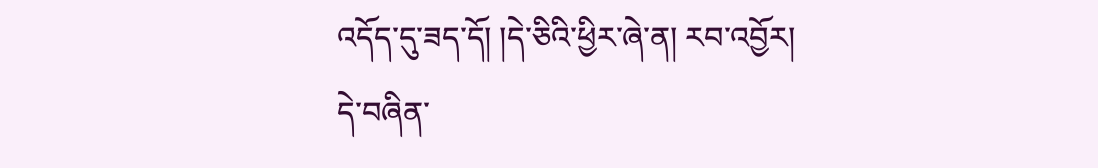འདོད་དུ་ཟད་དོ། །དེ་ཅིའི་ཕྱིར་ཞེ་ན། རབ་འབྱོར། དེ་བཞིན་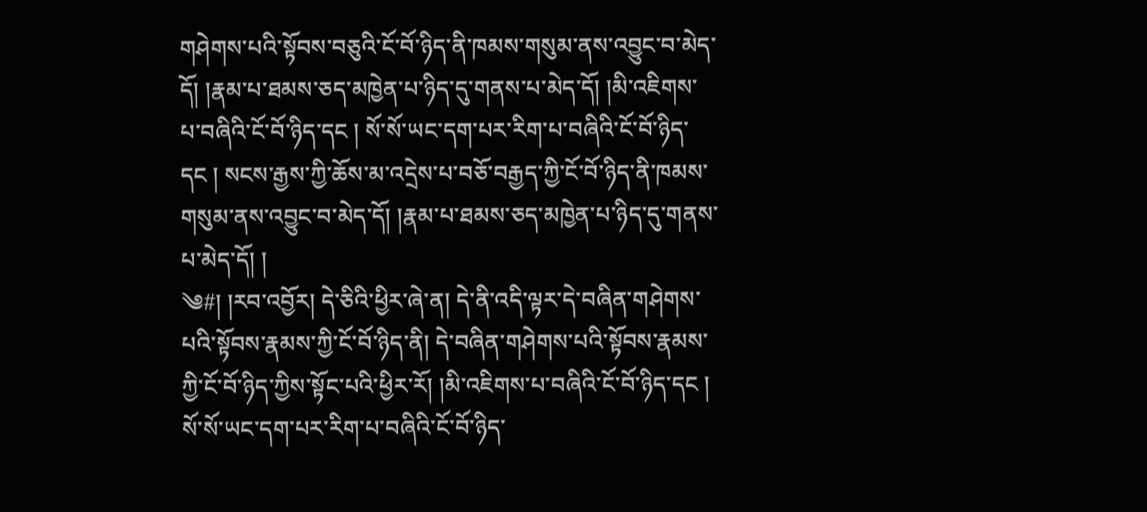གཤེགས་པའི་སྟོབས་བཅུའི་ངོ་བོ་ཉིད་ནི་ཁམས་གསུམ་ནས་འབྱུང་བ་མེད་དོ། །རྣམ་པ་ཐམས་ཅད་མཁྱེན་པ་ཉིད་དུ་གནས་པ་མེད་དོ། །མི་འཇིགས་པ་བཞིའི་ངོ་བོ་ཉིད་དང ། སོ་སོ་ཡང་དག་པར་རིག་པ་བཞིའི་ངོ་བོ་ཉིད་དང ། སངས་རྒྱས་ཀྱི་ཆོས་མ་འདྲེས་པ་བཅོ་བརྒྱད་ཀྱི་ངོ་བོ་ཉིད་ནི་ཁམས་གསུམ་ནས་འབྱུང་བ་མེད་དོ། །རྣམ་པ་ཐམས་ཅད་མཁྱེན་པ་ཉིད་དུ་གནས་པ་མེད་དོ། །
༄#། །རབ་འབྱོར། དེ་ཅིའི་ཕྱིར་ཞེ་ན། དེ་ནི་འདི་ལྟར་དེ་བཞིན་གཤེགས་པའི་སྟོབས་རྣམས་ཀྱི་ངོ་བོ་ཉིད་ནི། དེ་བཞིན་གཤེགས་པའི་སྟོབས་རྣམས་ཀྱི་ངོ་བོ་ཉིད་ཀྱིས་སྟོང་པའི་ཕྱིར་རོ། །མི་འཇིགས་པ་བཞིའི་ངོ་བོ་ཉིད་དང ། སོ་སོ་ཡང་དག་པར་རིག་པ་བཞིའི་ངོ་བོ་ཉིད་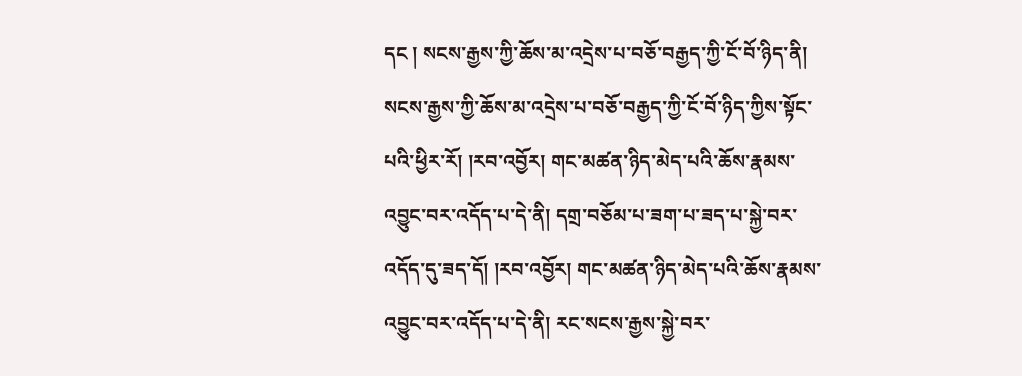དང ། སངས་རྒྱས་ཀྱི་ཆོས་མ་འདྲེས་པ་བཅོ་བརྒྱད་ཀྱི་ངོ་བོ་ཉིད་ནི། སངས་རྒྱས་ཀྱི་ཆོས་མ་འདྲེས་པ་བཅོ་བརྒྱད་ཀྱི་ངོ་བོ་ཉིད་ཀྱིས་སྟོང་པའི་ཕྱིར་རོ། །རབ་འབྱོར། གང་མཚན་ཉིད་མེད་པའི་ཆོས་རྣམས་འབྱུང་བར་འདོད་པ་དེ་ནི། དགྲ་བཅོམ་པ་ཟག་པ་ཟད་པ་སྐྱེ་བར་འདོད་དུ་ཟད་དོ། །རབ་འབྱོར། གང་མཚན་ཉིད་མེད་པའི་ཆོས་རྣམས་འབྱུང་བར་འདོད་པ་དེ་ནི། རང་སངས་རྒྱས་སྐྱེ་བར་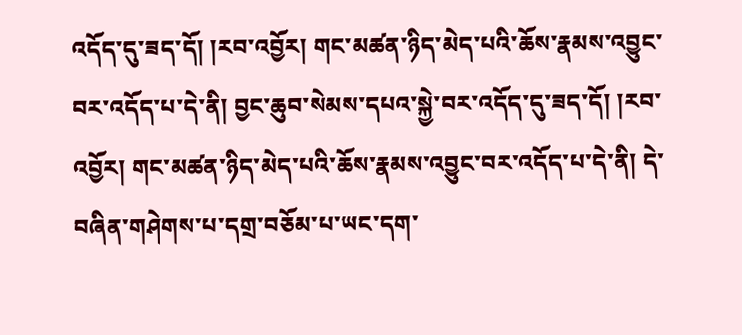འདོད་དུ་ཟད་དོ། །རབ་འབྱོར། གང་མཚན་ཉིད་མེད་པའི་ཆོས་རྣམས་འབྱུང་བར་འདོད་པ་དེ་ནི། བྱང་ཆུབ་སེམས་དཔའ་སྐྱེ་བར་འདོད་དུ་ཟད་དོ། །རབ་འབྱོར། གང་མཚན་ཉིད་མེད་པའི་ཆོས་རྣམས་འབྱུང་བར་འདོད་པ་དེ་ནི། དེ་བཞིན་གཤེགས་པ་དགྲ་བཅོམ་པ་ཡང་དག་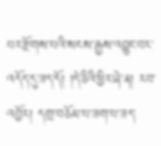པར་རྫོགས་པའི་སངས་རྒྱས་འབྱུང་བར་འདོད་དུ་ཟད་དོ། །དེ་ཅིའི་ཕྱིར་ཞེ་ན། རབ་འབྱོར། དགྲ་བཅོམ་པ་ཟག་པ་ཟད་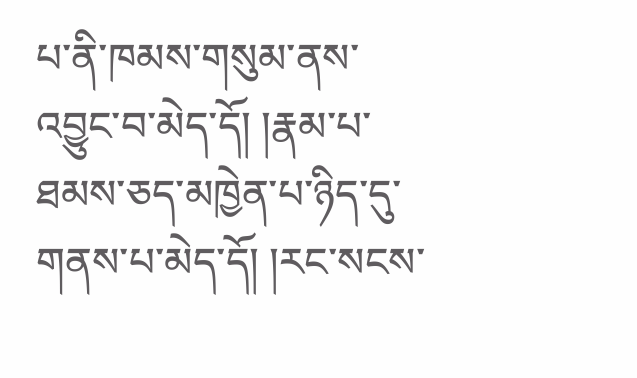པ་ནི་ཁམས་གསུམ་ནས་འབྱུང་བ་མེད་དོ། །རྣམ་པ་ཐམས་ཅད་མཁྱེན་པ་ཉིད་དུ་གནས་པ་མེད་དོ། །རང་སངས་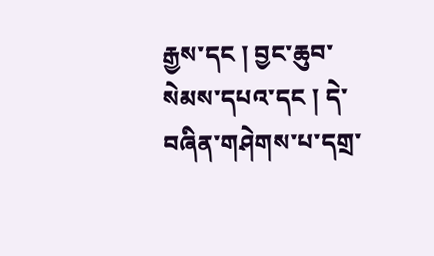རྒྱས་དང ། བྱང་ཆུབ་སེམས་དཔའ་དང ། དེ་བཞིན་གཤེགས་པ་དགྲ་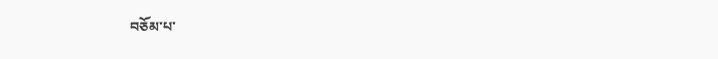བཅོམ་པ་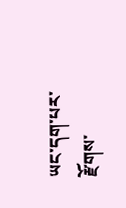ཡང་དག་པར་རྫོགས་